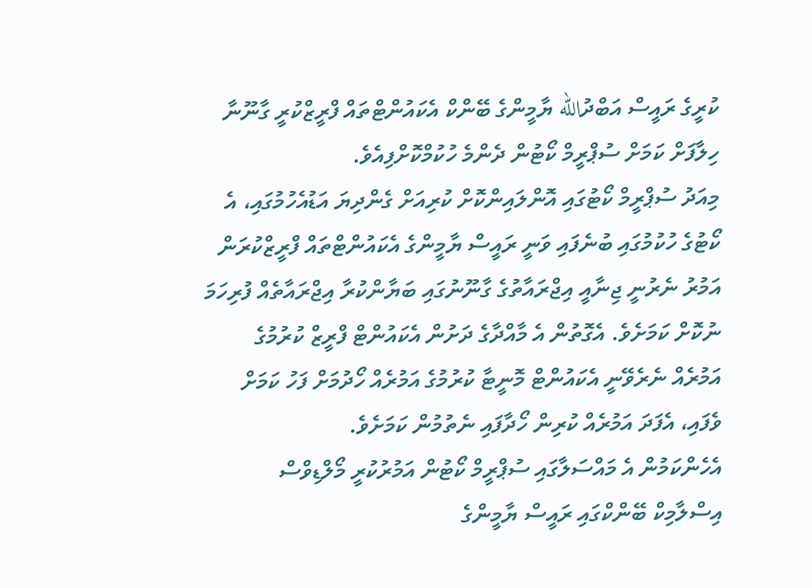ކުރީގެ ރައީސް އަބްދުالله ޔާމީންގެ ބޭންކް އެކައުންޓްތައް ފްރީޒްކުރީ ގާނޫނާ ހިލާފަށް ކަމަށް ސުޕްރީމް ކޯޓުން ދެންމެ ހުކުމްކޮށްފިއެވެ.
މިއަދު ސުޕްރީމް ކޯޓުގައި އޮންލައިންކޮށް ކުރިއަށް ގެންދިޔަ އަޑުއެހުމުގައި، އެ ކޯޓުގެ ހުކުމުގައި ބުނެފައި ވަނީ ރައީސް ޔާމީންގެ އެކައުންޓްތައް ފްރީޒްކުރަން އަމުރު ނެރުނީ ޖިނާއީ އިޖްރައާތުގެ ގާނޫނުގައި ބަޔާންކުރާ އިޖްރައާތެއް ފުރިހަމަ ނުކޮށް ކަމަށެވެ. އެގޮތުން އެ މާއްދާގެ ދަށުން އެކައުންޓް ފްރީޒް ކުރުމުގެ އަމުރެއް ނެރެވޭނީ އެކައުންޓް މޮނީޓާ ކުރުމުގެ އަމުރެއް ހޯދުމަށް ފަހު ކަމަށް ވެފައި، އެފަދަ އަމުރެއް ކުރިން ހޯދާފައި ނެތުމުން ކަމަށެވެ.
އެހެންކަމުން އެ މައްސަލާގައި ސުޕްރީމް ކޯޓުން އަމުރުކުރީ މޯލްޑިވްސް އިސްލާމިކް ބޭންކްގައި ރައީސް ޔާމީންގެ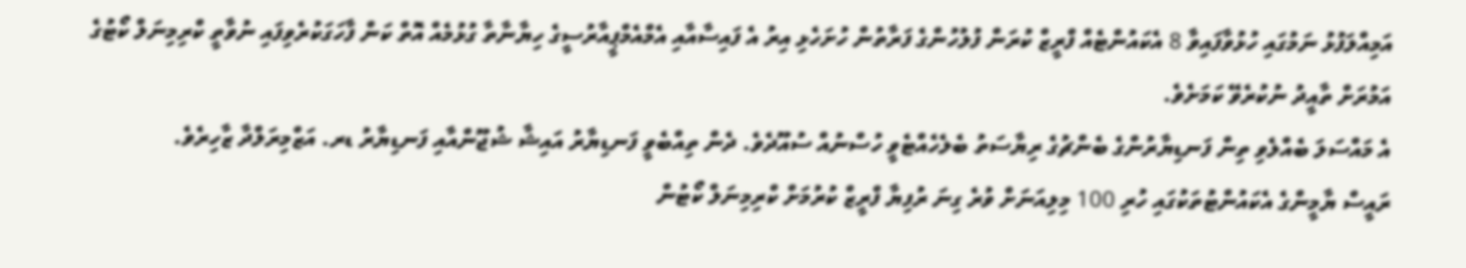އަމިއްލަފުޅު ނަމުގައި ހުޅުވާފައިވާ 8 އެކައުންޓެއް ފްރީޒް ކުރަން ފުލުހުންގެ ފަރާތުން ހުށަހެޅި އިރު އެ ފައިސާއާއި އެމްއެމްޕީއާރުސީގެ ހިޔާނާތާ ގުޅުމެއް އޮތް ކަން ފާހަގަކުރެވިފައި ނުވާތީ ކްރިމިނަލް ކޯޓުގެ އަމުރަށް ތާއީދު ނުކުރެވޭ ކަމަށެވެ.
އެ މައްސަލަ ބެއްލެވި ތިން ފަނޑިޔާރުންގެ ބެންޗުގެ ރިޔާސަތު ބެލެހެއްޓެވީ ހުސްނުއް ސުއޫދެވެ. ދެން ތިއްބެވީ ފަނޑިޔާރު އައިޝާ ޝުޖޫންއާއި ފަނޑިޔާރު ޑރ. އަޒްމިރަލްދާ ޒާހިރެވެ.
ރައީސް ޔާމީންގެ އެކައުންޓުތަކުގައި ހުރި 100 މިލިއަނަށް ވުރެ ގިނަ ރުފިޔާ ފްރީޒް ކުރުމަށް ކްރިމިނަލް ކޯޓުން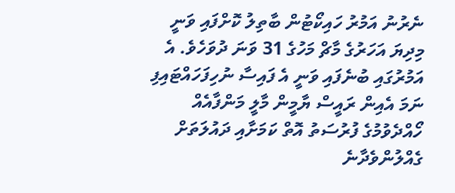ނެރުނު އަމުރު ހައިކޯޓުން ބާތިލު ކޮށްފައި ވަނީ މިދިޔަ އަހަރުގެ މާޗް މަހުގެ 31 ވަނަ ދުވަހެވެ. އެ އަމުރުގައި ބުނެފައި ވަނީ އެ ފައިސާ ނުހިފަހައްޓައިފި ނަމަ އެއިން ރައީސް ޔާމީން މާލީ މަންފާއެއް ހޯއްދެވުމުގެ ފުރުސަތު އޮތް ކަމަށާއި ދައުލަތަށް ގެއްލުންވެދާނެ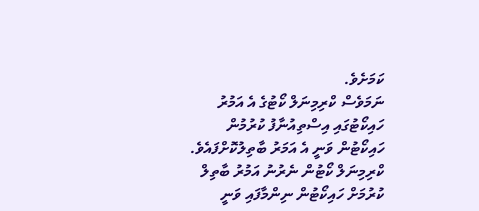ކަމަށެވެ.
ނަމަވެސް ކްރިމިނަލް ކޯޓުގެ އެ އަމުރު ހައިކޯޓުގައި އިސްތިއުނާފު ކުރުމުން ހައިކޯޓުން ވަނީ އެ އަމަރު ބާތިލުކޮށްފައެވެ. ކްރިމިނަލް ކޯޓުން ނެރުނު އަމުރު ބާތިލް ކުރުމަށް ހައިކޯޓުން ނިންމާފައި ވަނީ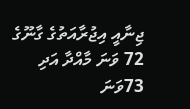ޖިނާއީ އިޖުރާއަތުގެ ގާނޫގެ 72 ވަނަ މާއްދާ އަދި 73ވަނަ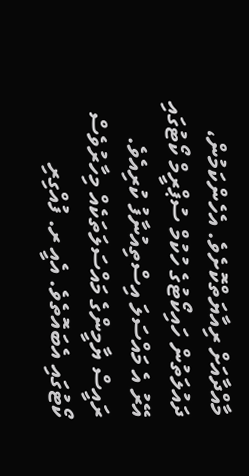މާއްދާއަށް ރިއާޔަތްކޮށެވެ. އެހެންކަމުން، ދައުލަތުން ހައިކޯޓުގެ ހުކުމް ސުޕްރީމް ކޯޓުގައި އޭރު އެ މައްސަލަ އިސްތިއުނާފު ކުރިއެވެ.
ރައީސް ޔާމީންގެ މައްސަލަތަކެއް މިހާރުވެސް ކޯޓުގައި އެބައޮތެވެ. އެއީ ރ. ފުއްގިރި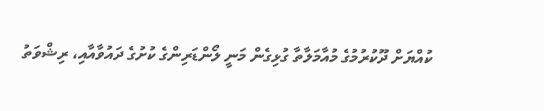ކުއްޔަށް ދޫކުރުމުގެ މުއާމަލާތާ ގުޅިގެން މަނީ ލޯންޑަރިންގެ ކުށުގެ ދައުވާއާއި، ރިޝްވަތު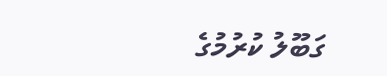ގަބޫލު ކުރުމުގެ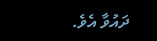ދައުވާ އެވެ.